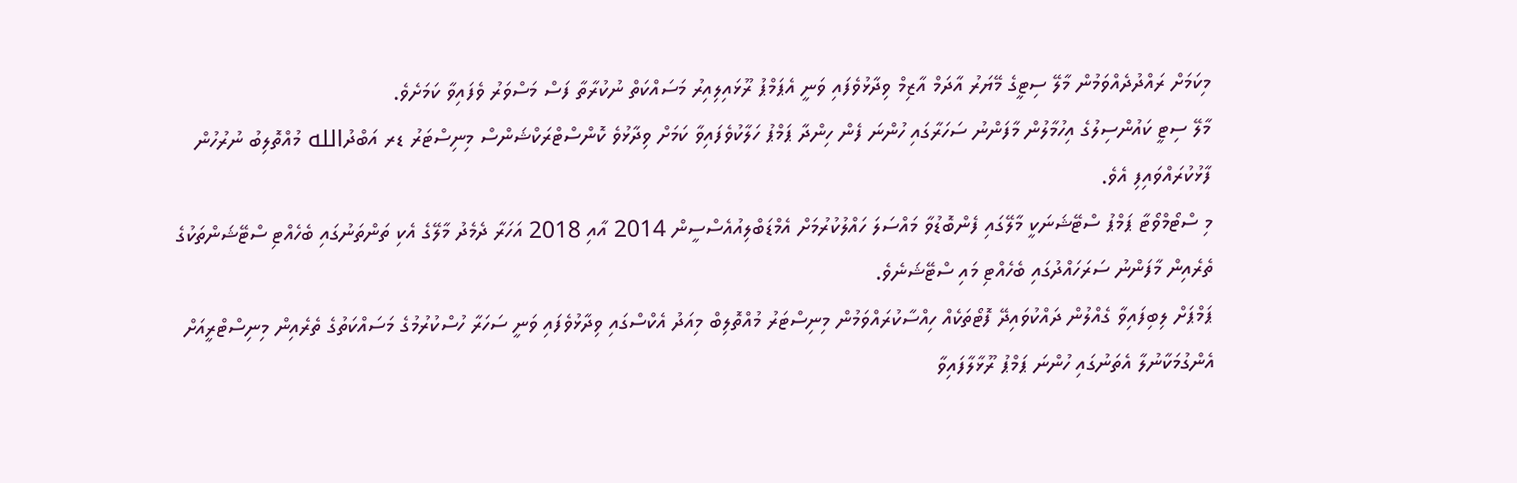މިކަމަށް ރައްދުދެއްވަމުން މާލޭ ސިޓީގެ މޭޔަރު އާދަމް އާޒިމް ވިދާޅުވެފައި ވަނީ އެޕަމްޕު ރޫޅައިލިއިރު މަސައްކަތް ނުކުރާތާ ފަސް މަސްވަރު ވެފައިވާ ކަމަށެވެ.
މާލޭ ސިޓީ ކައުންސިލުގެ އިހުމާލުން މާފަންނު ސަހަރާގައި ހުންނަ ފެން ހިންދާ ޕަމްޕު ހަލާކުވެފައިވާ ކަމަށް ވިދާޅުވެ ކޮންސްޓްރަކްޝަންސް މިނިސްޓަރު ޑރ އަބްދުالله މުއްތޮލިބު ނުރުހުން ފާޅުކުރައްވައިފި އެވެ.
މި ސްޓޯމްވޯޓާ ޕަމްޕު ސްޓޭޝަނަކީ މާލޭގައި ފެންބޮޑުވާ މައްސަލަ ހައްލުކުރުމަށް އެމްޑަބްލިއުއެސްސީން 2014 އާއި 2018 އަހަރާ ދެމެދު މާލޭގެ އެކި ތަންތަނުގައި ބެހެއްޓި ސްޓޭޝަންތަކުގެ ތެރެއިން މާފަންނު ސަރަހައްދުގައި ބެހެއްޓި މައި ސްޓޭޝަނެވެ.
ޕަމްޕަށް ލިބިފައިވާ ގެއްލުން ދައްކުވައިދޭ ފޮޓޯތަކެއް ހިއްސާކުރައްވަމުން މިނިސްޓަރު މުއްތޮލިބް މިއަދު އެކްސްގައި ވިދާޅުވެފައި ވަނީ ސަހަރާ ހުސްކުރުމުގެ މަސައްކަތުގެ ތެރެއިން މިނިސްޓްރީއަށް އެންގުމަކާނުލާ އެތަނުގައި ހުންނަ ޕަމްޕު ރޫޅާލާފައިވާ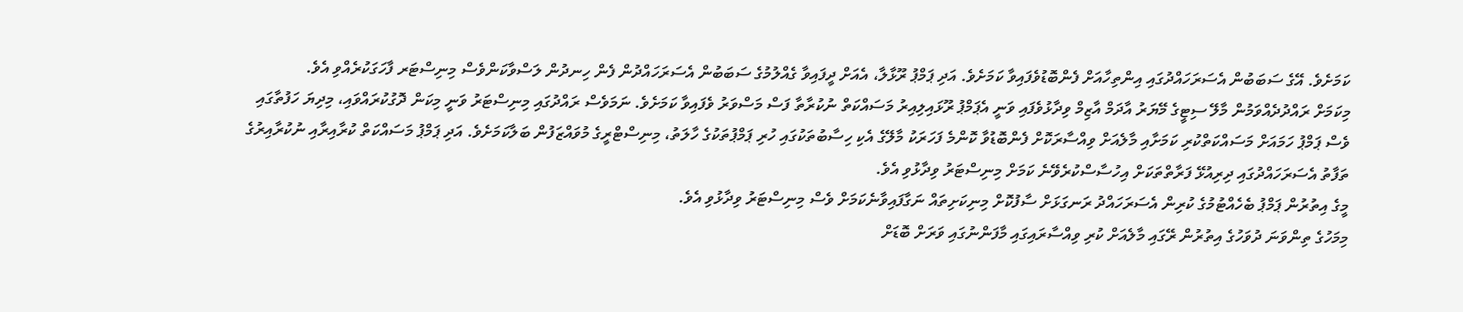ކަމަށެވެ. އޭގެ ސަބަބުން އެސަރަހައްދުގައި އިންތިހާއަށް ފެންބޮޑުވެފައިވާ ކަމަށެވެ. އަދި ޕަމްޕު ރޫޅާލާ، އެއަށް ދީފައިވާ ގެއްލުމުގެ ސަބަބުން އެސަރަހައްދުން ފެން ހިނދުން ލަސްވާކަންވެސް މިނިސްޓަރ ފާހަގަކުރެއްވި އެވެ.
މިކަމަށް ރައްދުދެއްވަމުން މާލޭ ސިޓީގެ މޭޔަރު އާދަމް އާޒިމް ވިދާޅުވެފައި ވަނީ އެޕަމްޕު ރޫޅައިލިއިރު މަސައްކަތް ނުކުރާތާ ފަސް މަސްވަރު ވެފައިވާ ކަމަށެވެ. ނަމަވެސް ރައްދުގައި މިނިސްޓަރު ވަނީ މިކަން ދޮގުކުރައްވައި، މިދިޔަ ހަފުތާގައި ވެސް ޕަމްޕު ހަމައަށް މަސައްކަތްކުރި ކަމަށާއި މާލެއަށް ވިއްސާރަކޮށް ފެންބޮޑުވާ ކޮންމެ ފަހަރަކު މާލޭގެ އެކި ހިސާބުތަކުގައި ހުރި ޕަމްޕުތަކުގެ ހާލަތު، މިނިސްޓްރީގެ މުވައްޒަފުން ބަލާކަމަށެވެ. އަދި ޕަމްޕު މަސައްކަތް ކުރާއިރާއި ނުކުރާއިރުގެ ތަފާތު އެސަރަހައްދުގައި ދިރިއުޅޭ ފަރާތްތަކަށް އިހުސާސްކުރެވޭނެ ކަމަށް މިނިސްޓަރު ވިދާޅުވި އެވެ.
މީގެ އިތުރުން ޕަމްޕު ބެހެއްޓުމުގެ ކުރިން އެސަރަހައްދު ރަނގަޅަށް ސާފުކޮށް މިނިކަށިތައް ނަގާފައިވާނެކަމަށް ވެސް މިނިސްޓަރު ވިދާޅުވި އެވެ.
މިމަހުގެ ތިންވަނަ ދުވަހުގެ އިތުރުން ރޭގައި މާލެއަށް ކުރި ވިއްސާރައިގައި މާފަންނުގައި ވަރަށް ބޮޑަށް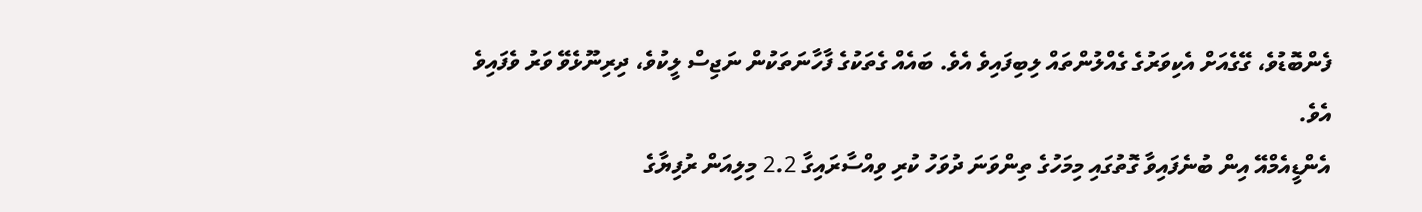ފެންބޮޑުވެ، ގޭގެއަށް އެކިވަރުގެ ގެއްލުންތައް ލިބިފައިވެ އެވެ. ބައެއް ގެތަކުގެ ފާހާނަތަކުން ނަޖިސް ލީކުވެ، ދިރިނޫޅެވޭ ވަރު ވެފައިވެ އެވެ.
އެންޑީއެމްއޭ އިން ބުނެފައިވާ ގޮތުގައި މިމަހުގެ ތިންވަނަ ދުވަހު ކުރި ވިއްސާރައިގާ 2.2 މިލިއަން ރުފިޔާގެ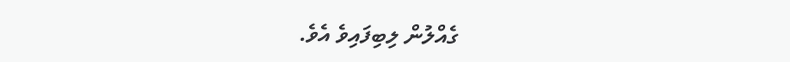ގެއްލުން ލިބިފައިވެ އެވެ.